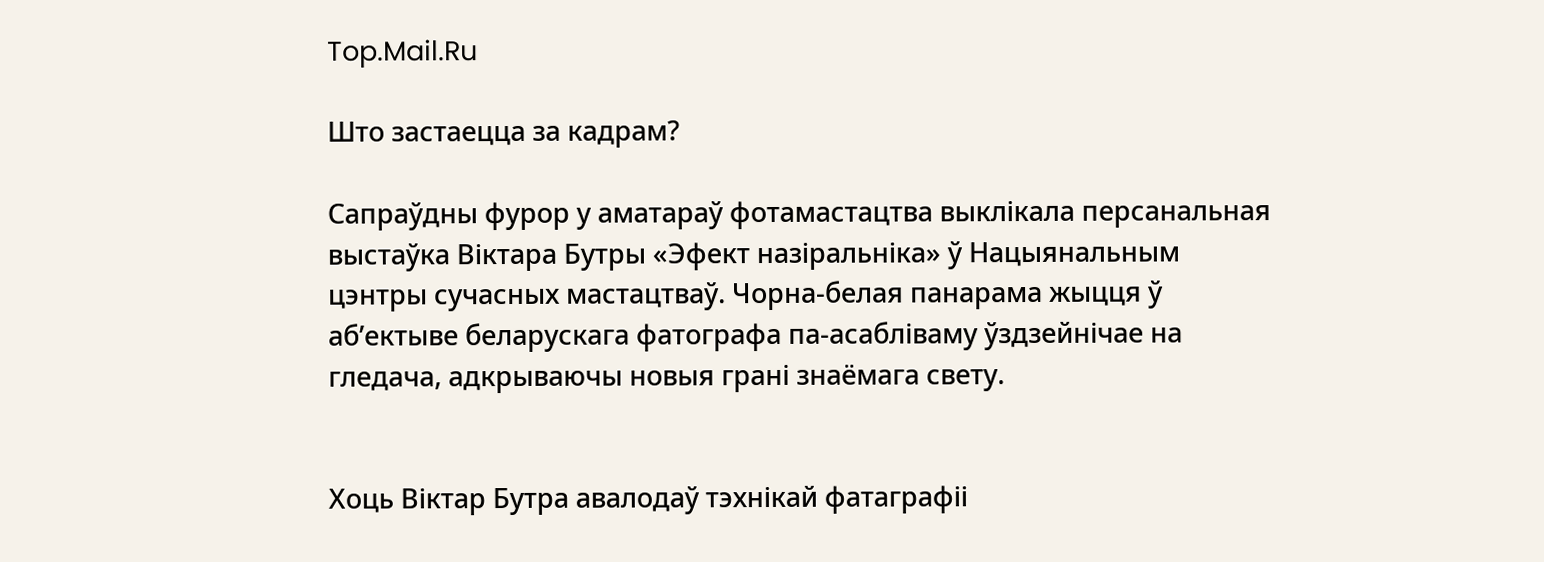Top.Mail.Ru

Што застаецца за кадрам?

Сапраўдны фурор у аматараў фотамастацтва выклікала персанальная выстаўка Віктара Бутры «Эфект назіральніка» ў Нацыянальным цэнтры сучасных мастацтваў. Чорна-белая панарама жыцця ў аб’ектыве беларускага фатографа па-асабліваму ўздзейнічае на гледача, адкрываючы новыя грані знаёмага свету.


Хоць Віктар Бутра авалодаў тэхнікай фатаграфіі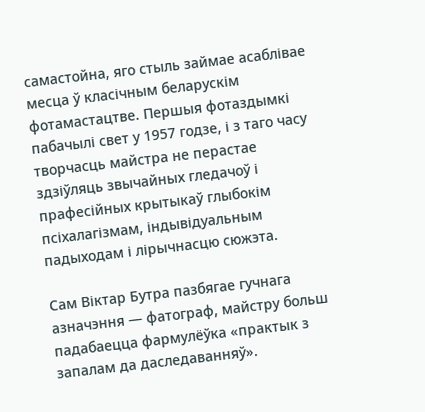самастойна, яго стыль займае асаблівае месца ў класічным беларускім фотамастацтве. Першыя фотаздымкі пабачылі свет у 1957 годзе, і з таго часу творчасць майстра не перастае здзіўляць звычайных гледачоў і прафесійных крытыкаў глыбокім псіхалагізмам, індывідуальным падыходам і лірычнасцю сюжэта.

Сам Віктар Бутра пазбягае гучнага азначэння — фатограф, майстру больш падабаецца фармулёўка «практык з запалам да даследаванняў».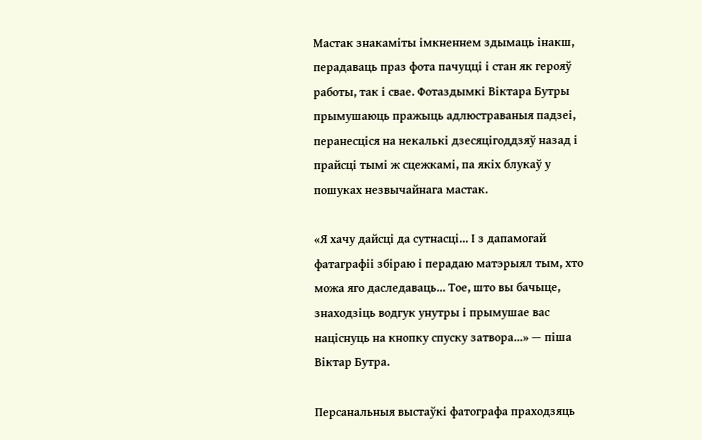Мастак знакаміты імкненнем здымаць інакш, перадаваць праз фота пачуцці і стан як герояў работы, так і свае. Фотаздымкі Віктара Бутры прымушаюць пражыць адлюстраваныя падзеі, перанесціся на некалькі дзесяцігоддзяў назад і прайсці тымі ж сцежкамі, па якіх блукаў у пошуках незвычайнага мастак.

«Я хачу дайсці да сутнасці... І з дапамогай фатаграфіі збіраю і перадаю матэрыял тым, хто можа яго даследаваць... Тое, што вы бачыце, знаходзіць водгук унутры і прымушае вас націснуць на кнопку спуску затвора...» — піша Віктар Бутра.

Персанальныя выстаўкі фатографа праходзяць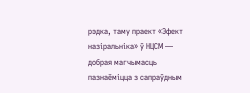рэдка, таму праект «Эфект назіральніка» ў НЦСМ — добрая магчымасць пазнаёміцца з сапраўдным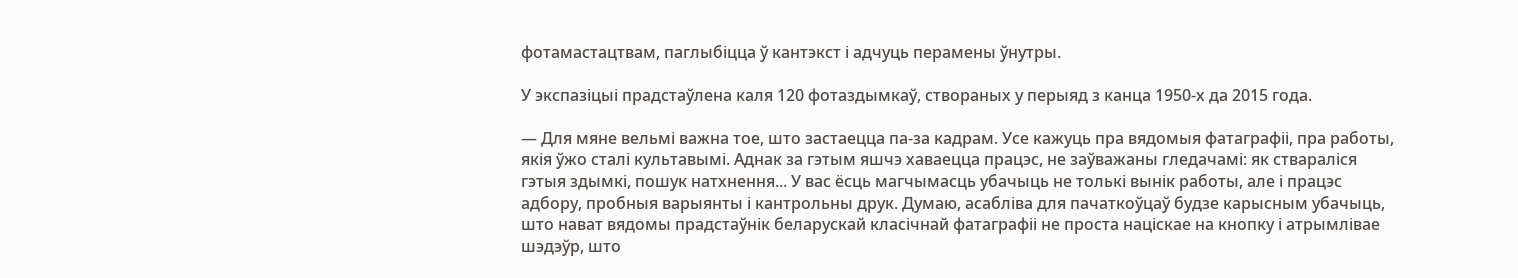фотамастацтвам, паглыбіцца ў кантэкст і адчуць перамены ўнутры.

У экспазіцыі прадстаўлена каля 120 фотаздымкаў, створаных у перыяд з канца 1950-х да 2015 года.

— Для мяне вельмі важна тое, што застаецца па-за кадрам. Усе кажуць пра вядомыя фатаграфіі, пра работы, якія ўжо сталі культавымі. Аднак за гэтым яшчэ хаваецца працэс, не заўважаны гледачамі: як ствараліся гэтыя здымкі, пошук натхнення... У вас ёсць магчымасць убачыць не толькі вынік работы, але і працэс адбору, пробныя варыянты і кантрольны друк. Думаю, асабліва для пачаткоўцаў будзе карысным убачыць, што нават вядомы прадстаўнік беларускай класічнай фатаграфіі не проста націскае на кнопку і атрымлівае шэдэўр, што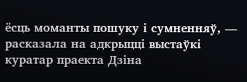ёсць моманты пошуку і сумненняў, — расказала на адкрыцці выстаўкі куратар праекта Дзіна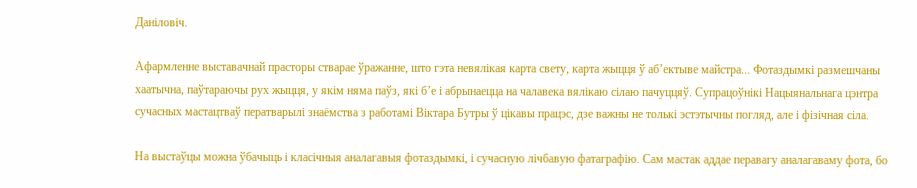Даніловіч.

Афармленне выставачнай прасторы стварае ўражанне, што гэта невялікая карта свету, карта жыцця ў аб’ектыве майстра... Фотаздымкі размешчаны хаатычна, паўтараючы рух жыцця, у якім няма паўз, які б’е і абрынаецца на чалавека вялікаю сілаю пачуццяў. Супрацоўнікі Нацыянальнага цэнтра сучасных мастацтваў ператварылі знаёмства з работамі Віктара Бутры ў цікавы працэс, дзе важны не толькі эстэтычны погляд, але і фізічная сіла.

На выстаўцы можна ўбачыць і класічныя аналагавыя фотаздымкі, і сучасную лічбавую фатаграфію. Сам мастак аддае перавагу аналагаваму фота, бо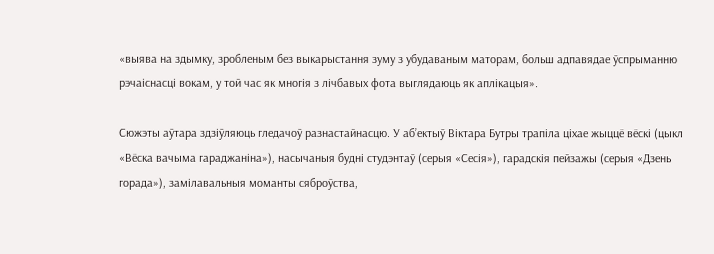«выява на здымку, зробленым без выкарыстання зуму з убудаваным маторам, больш адпавядае ўспрыманню рэчаіснасці вокам, у той час як многія з лічбавых фота выглядаюць як аплікацыя».

Сюжэты аўтара здзіўляюць гледачоў разнастайнасцю. У аб’ектыў Віктара Бутры трапіла ціхае жыццё вёскі (цыкл «Вёска вачыма гараджаніна»), насычаныя будні студэнтаў (серыя «Сесія»), гарадскія пейзажы (серыя «Дзень горада»), замілавальныя моманты сяброўства,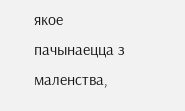якое пачынаецца з маленства,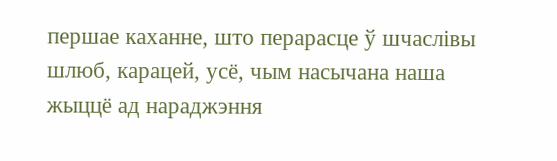першае каханне, што перарасце ў шчаслівы шлюб, карацей, усё, чым насычана наша жыццё ад нараджэння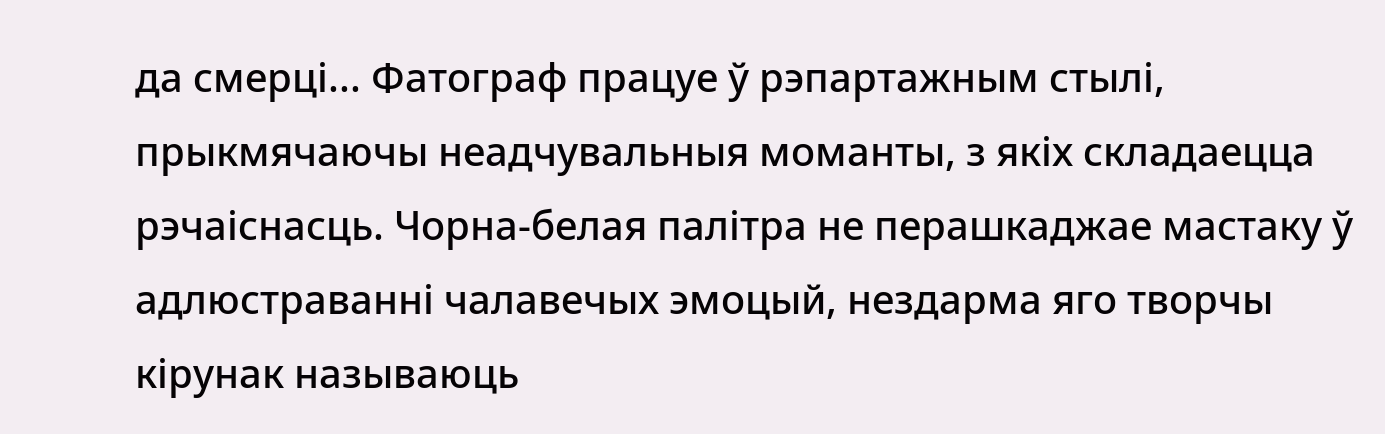да смерці... Фатограф працуе ў рэпартажным стылі, прыкмячаючы неадчувальныя моманты, з якіх складаецца рэчаіснасць. Чорна-белая палітра не перашкаджае мастаку ў адлюстраванні чалавечых эмоцый, нездарма яго творчы кірунак называюць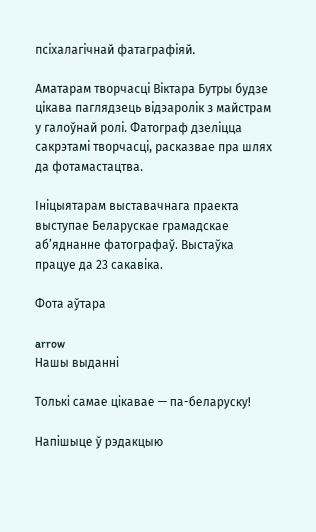псіхалагічнай фатаграфіяй.

Аматарам творчасці Віктара Бутры будзе цікава паглядзець відэаролік з майстрам у галоўнай ролі. Фатограф дзеліцца сакрэтамі творчасці, расказвае пра шлях да фотамастацтва.

Ініцыятарам выставачнага праекта выступае Беларускае грамадскае аб’яднанне фатографаў. Выстаўка працуе да 23 сакавіка.

Фота аўтара

arrow
Нашы выданні

Толькі самае цікавае — па-беларуску!

Напішыце ў рэдакцыю